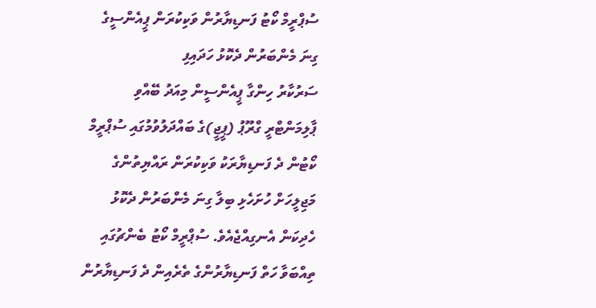ސުޕްރީމް ކޯޓު ފަނޑިޔާރުން ވަކިކުރަން ޕީއެންސީގެ ގިނަ މެންބަރުން ދެކޮޅު ހަދައިފި
ސަރުކާރު ހިންގާ ޕީއެންސީން މިއަދު ބޭއްވި ޕާލިމަންޓްރީ ގްރޫޕު (ޕީޖީ)ގެ ބައްދަލުވުމުގައި ސުޕްރީމް ކޯޓުން ދެ ފަނޑިޔާރަކު ވަކިކުރަން ރައްޔިތުންގެ މަޖިލީހަށް ހުށަހެޅި ބިލާ ގިނަ މެންބަރުން ދެކޮޅު ހެދިކަން އެނގިއްޖެއެވެ. ސުޕްރީމް ކޯޓު ބެންޗުގައި ތިއްބަވާ ހަތް ފަނޑިޔާރުންގެ ތެރެއިން ދެ ފަނޑިޔާރުން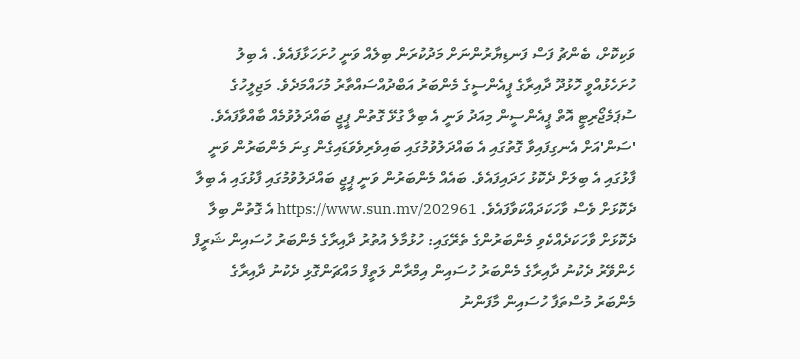ވަކިކޮށް، ބެންޗު ފަސް ފަނޑިޔާރުންނަށް މަދުކުރަން ބިލެއް ވަނީ ހުށަހަޅާފައެވެ. އެ ބިލު ހުށަހެޅުއްވީ ހޮޅުދޫ ދާއިރާގެ ޕީއެންސީގެ މެންބަރު އަބްދުއްސައްތާރު މުހައްމަދެވެ. މަޖިލީހުގެ ސުޕަމެޖޯރިޓީ އޮތް ޕީއެންސީން މިއަދު ވަނީ އެ ބިލާ ގުޅޭ ގޮތުން ޕީޖީ ބައްދަލުވުމެއް ބާއްވާފައެވެ. 'ސަން'އަށް އެނގިފައިވާ ގޮތުގައި އެ ބައްދަލުވުމުގައި ބައިވެރިވެވަޑައިގެން ގިނަ މެންބަރުން ވަނީ ފާޅުގައި އެ ބިލަށް ދެކޮޅު ހަދައިފައެވެ. ބައެއް މެންބަރުން ވަނީ ޕީޖީ ބައްދަލުވުމުގައި ފާޅުގައި އެ ބިލާ ދެކޮޅަށް ވެސް ވާހަކަދައްކަވާފައެވެ. https://www.sun.mv/202961 އެ ގޮތުން ބިލާ ދެކޮޅަށް ވާހަކަދެއްކެވި މެންބަރުންގެ ތެރޭގައި: ހުޅުމާލެ އުތުރު ދާއިރާގެ މެންބަރު ހުސައިން ޝަރީފް ހެންވޭރު ދެކުނު ދާއިރާގެ މެންބަރު ހުސައިން އިމްރާން ލަތީފް މައްޗަންގޮޅި ދެކުނު ދާއިރާގެ މެންބަރު މުސްތަފާ ހުސައިން މާފަންނު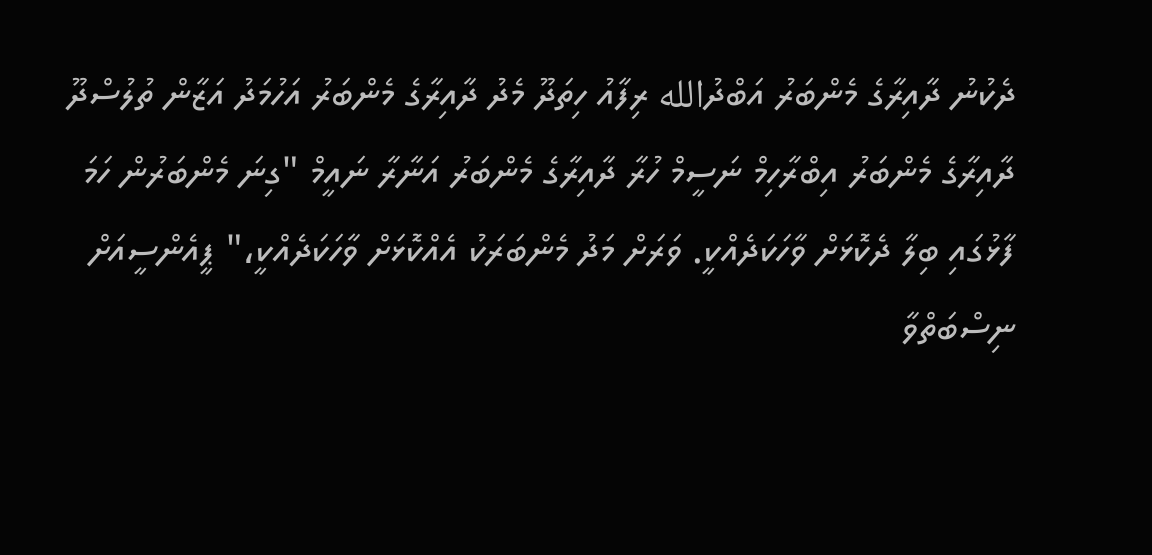ދެކުނު ދާއިރާގެ މެންބަރު އަބްދުالله ރިފާއު ހިތަދޫ މެދު ދާއިރާގެ މެންބަރު އަހުމަދު އަޒާން ތުލުސްދޫ ދާއިރާގެ މެންބަރު އިބްރާހިމް ނަސީމް ހުރާ ދާއިރާގެ މެންބަރު އަނާރާ ނައީމް "ގިނަ މެންބަރުން ހަމަ ފާޅުގައި ބިލާ ދެކޮޅަށް ވާހަކަދެއްކީ. ވަރަށް މަދު މެންބަރަކު އެއްކޮޅަށް ވާހަކަދެއްކީ،" ޕީއެންސީއަށް ނިސްބަތްވާ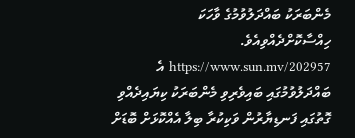މެންބަރަކު ބައްދަލުވުމުގެ ވާހަކަ ހިއްސާކޮށްދެއްވިއެވެ. https://www.sun.mv/202957 އެ ބައްދަލުވުމުގައި ބައިވެރިވި މެންބަރަކު ކިޔައިދެއްވި ގޮތުގައި ފަނޑިޔާރުން ވަކިކުރާ ބިލާ އެއްކޮޅަށް ބޮޑަށް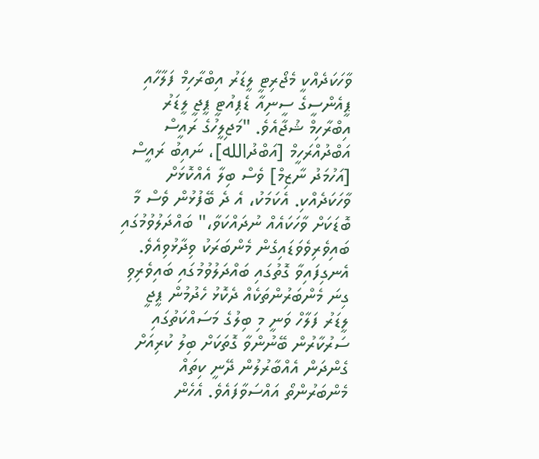ވާހަކަދެއްކީ މެޖޯރިޓީ ލީޑަރު އިބްރާހިމް ފަލާހާއި ޕީއެންސީގެ ސީނިއާ ޑެޕިއުޓީ ޕީޖީ ލީޑަރު އިބްރާހިމް ޝުޖާއެވެ. "މަޖިލީހުގެ ރައީސް އަބްދުއްރަހީމް [އަބްދުالله]، ނައިބު ރައީސް [އަހުމަދު ނާޒިމް] ވެސް ބިލާ އެއްކޮޅަށް ވާހަކަދެއްކި. އެކަމަކު، އެ ދެ ބޭފުޅުން ވެސް މާ ބޮޑަކަށް ވާހަކައެއް ނުދައްކަވާ،" ބައްދަލުވުމުގައި ބައިވެރިވެވަޑައިގެން މެންބަރަކު ވިދާޅުވިއެވެ. އެނގިފައިވާ ގޮތުގައި ބައްދަލުވުމުގައި ބައިވެރިވި ގިނަ މެންބަރުންތަކެއް ދެކޮޅު ހެދުމުން ޕީޖީ ލީޑަރު ފަލާހް ވަނީ މި ބިލުގެ މަސައްކަތުގައި ސަރުކާރުން ބޭނުންވާ ގޮތަކަށް ބިލު ކުރިއަށް ގެންދަން އެއްބާރުލުން ދޭނީ ކިތައް މެންބަރުންތޯ އައްސަވާފައެވެ. އެހެން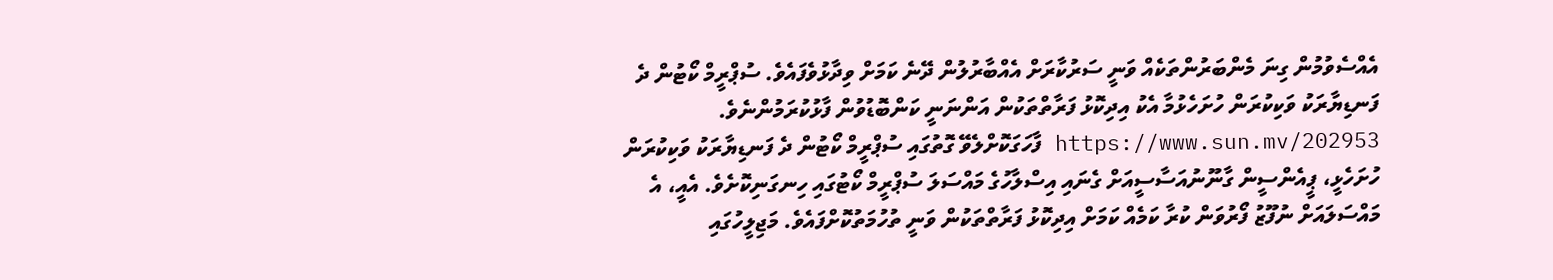އެއްސެވުމުން ގިނަ މެންބަރުންތަކެއް ވަނީ ސަރުކާރަށް އެއްބާރުލުން ދޭނެ ކަމަށް ވިދާޅުވެފައެވެ. ސުޕްރީމް ކޯޓުން ދެ ފަނޑިޔާރަކު ވަކިކުރަން ހުށަހެޅުމާ އެކު އިދިކޮޅު ފަރާތްތަކުން އަންނަނީ ކަންބޮޑުވުން ފާޅުކުރަމުންނެވެ. https://www.sun.mv/202953 ފާހަގަކޮށްލެވޭ ގޮތުގައި ސުޕްރީމް ކޯޓުން ދެ ފަނޑިޔާރަކު ވަކިކުރަން ހުށަހެޅީ، ޕީއެންސީން ގާނޫނުއަސާސީއަށް ގެނައި އިސްލާހުގެ މައްސަލަ ސުޕްރީމް ކޯޓުގައި ހިނގަނިކޮށެވެ. އެއީ، އެ މައްސަލައަށް ނުފޫޒު ފޯރުވަން ކުރާ ކަމެއް ކަމަށް އިދިކޮޅު ފަރާތްތަކުން ވަނީ ތުހުމަތުކޮށްފައެވެ. މަޖިލީހުގައި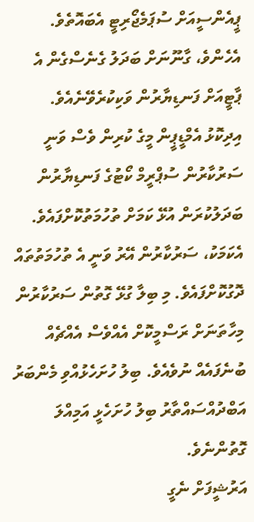ޕީއެންސީއަށް ސުޕަމެޖޯރިޓީ އެބައޮތެވެ. އެހެންވެ، ގާނޫނަށް ބަދަލު ގެނެސްގެން އެ ޕާޓީއަށް ފަނޑިޔާރުން ވަކިކުރެވޭނެއެވެ. އިދިކޮޅު އެމްޑީޕީން މީގެ ކުރިން ވެސް ވަނީ ސަރުކާރުން ސުޕްރީމް ކޯޓުގެ ފަނޑިޔާރުން ބަދަލުކުރަން އުޅޭ ކަމަށް ތުހުމަތުކޮށްފައެވެ. އެކަމަކު، ސަރުކާރުން އޭރު ވަނީ އެ ތުހުމަތުތައް ދޮގުކޮށްފައެވެ. މި ބިލާ ގުޅޭ ގޮތުން ސަރުކާރުން މިހާތަނަށް ރަސްމީކޮށް އެއްވެސް އެއްޗެއް ބުނެފައެއް ނުވެއެވެ. ބިލު ހުށަހެޅުއްވި މެންބަރު އަބްދުއްސައްތާރު ބިލު ހުށަހެޅީ އަމިއްލަ ގޮތުންނެވެ.
އަރުޝީފަށް ނެގީ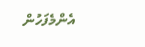އެންމެފަހުން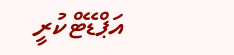އަޕްޑޭޓްކުރީ